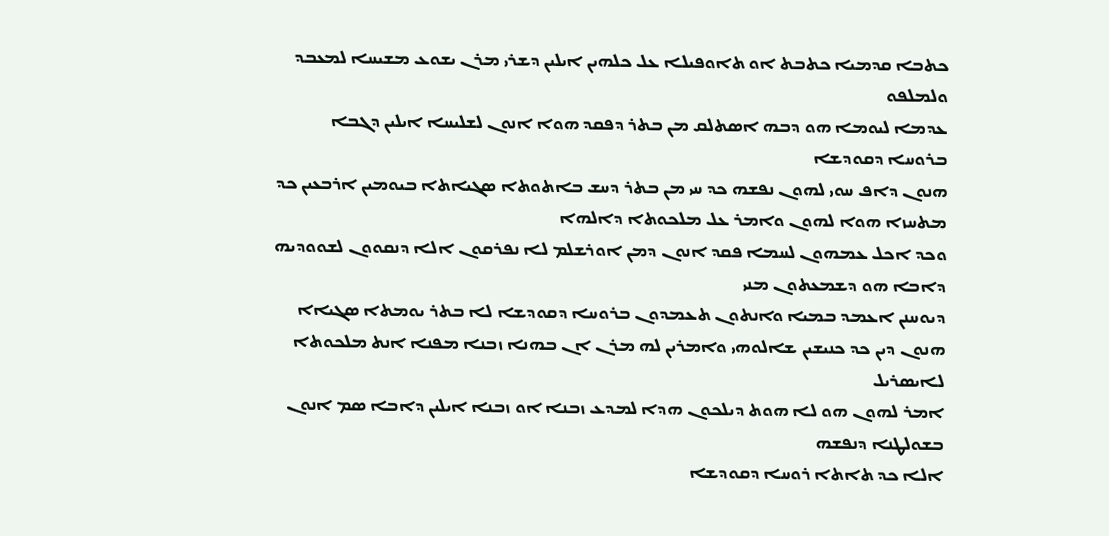ܟܬܒܐ ܩܕܡܝܐ ܟܬܒܬ ܐܘ ܬܐܘܦܝܠܐ ܥܠ ܟܠܗܝܢ ܐܝܠܝܢ ܕܫܪܝ ܡܪܢ ܝܫܘܥ ܡܫܝܚܐ ܠܡܥܒܕ ܘܠܡܠܦܘ
ܥܕܡܐ ܠܝܘܡܐ ܗܘ ܕܒܗ ܐܤܬܠܩ ܡܢ ܒܬܪ ܕܦܩܕ ܗܘܐ ܐܢܘܢ ܠܫܠܝܚܐ ܐܝܠܝܢ ܕܓܒܐ ܒܪܘܚܐ ܕܩܘܕܫܐ
ܗܢܘܢ ܕܐܦ ܚܘܝ ܠܗܘܢ ܢܦܫܗ ܟܕ ܚܝ ܡܢ ܒܬܪ ܕܚܫ ܒܐܬܘܬܐ ܤܓܝܐܬܐ ܒܝܘܡܝܢ ܐܪܒܥܝܢ ܟܕ ܡܬܚܙܐ ܗܘܐ ܠܗܘܢ ܘܐܡܪ ܥܠ ܡܠܟܘܬܐ ܕܐܠܗܐ
ܘܟܕ ܐܟܠ ܥܡܗܘܢ ܠܚܡܐ ܦܩܕ ܐܢܘܢ ܕܡܢ ܐܘܪܫܠܡ ܠܐ ܢܦܪܩܘܢ ܐܠܐ ܕܢܩܘܘܢ ܠܫܘܘܕܝܗ ܕܐܒܐ ܗܘ ܕܫܡܥܬܘܢ ܡܢܝ
ܕܝܘܚܢܢ ܐܥܡܕ ܒܡܝܐ ܘܐܢܬܘܢ ܬܥܡܕܘܢ ܒܪܘܚܐ ܕܩܘܕܫܐ ܠܐ ܒܬܪ ܝܘܡܬܐ ܤܓܝܐܐ
ܗܢܘܢ ܕܝܢ ܟܕ ܟܢܝܫܝܢ ܫܐܠܘܗܝ ܘܐܡܪܝܢ ܠܗ ܡܪܢ ܐܢ ܒܗܢܐ ܙܒܢܐ ܡܦܢܐ ܐܢܬ ܡܠܟܘܬܐ ܠܐܝܤܪܝܠ
ܐܡܪ ܠܗܘܢ ܗܘ ܠܐ ܗܘܬ ܕܝܠܟܘܢ ܗܕܐ ܠܡܕܥ ܙܒܢܐ ܐܘ ܙܒܢܐ ܐܝܠܝܢ ܕܐܒܐ ܤܡ ܐܢܘܢ ܒܫܘܠܛܢܐ ܕܢܦܫܗ
ܐܠܐ ܟܕ ܬܐܬܐ ܪܘܚܐ ܕܩܘܕܫܐ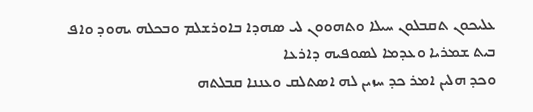ܥܠܝܟܘܢ ܬܩܒܠܘܢ ܚܝܠܐ ܘܬܗܘܘܢ ܠܝ ܤܗܕܐ ܒܐܘܪܫܠܡ ܘܒܟܠܗ ܝܗܘܕ ܘܐܦ ܒܝܬ ܫܡܪܝܐ ܘܥܕܡܐ ܠܤܘܦܝܗ ܕܐܪܥܐ
ܘܟܕ ܗܠܝܢ ܐܡܪ ܟܕ ܚܙܝܢ ܠܗ ܐܤܬܠܩ ܘܥܢܢܐ ܩܒܠܬܗ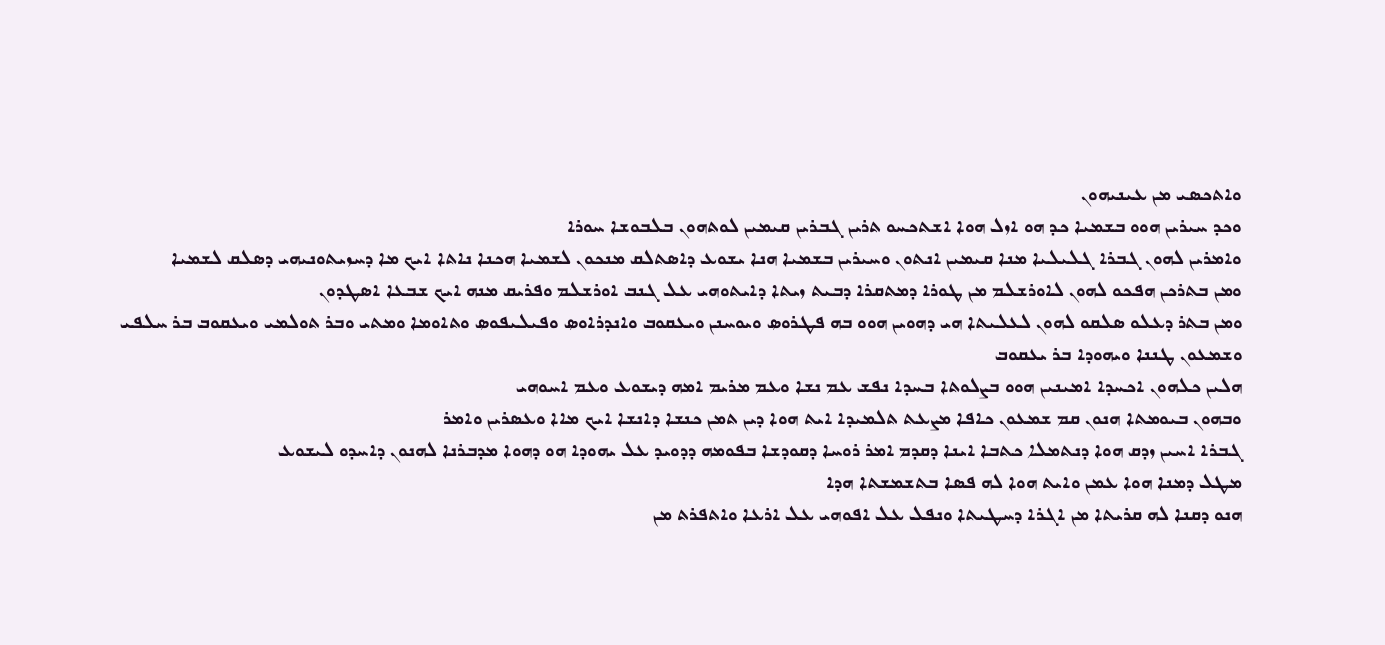ܘܐܬܟܤܝ ܡܢ ܥܝܢܝܗܘܢ
ܘܟܕ ܚܝܪܝܢ ܗܘܘ ܒܫܡܝܐ ܟܕ ܗܘ ܐܙܠ ܗܘܐ ܐܫܬܟܚܘ ܬܪܝܢ ܓܒܪܝܢ ܩܝܡܝܢ ܠܘܬܗܘܢ ܒܠܒܘܫܐ ܚܘܪܐ
ܘܐܡܪܝܢ ܠܗܘܢ ܓܒܪܐ ܓܠܝܠܝܐ ܡܢܐ ܩܝܡܝܢ ܐܢܬܘܢ ܘܚܝܪܝܢ ܒܫܡܝܐ ܗܢܐ ܝܫܘܥ ܕܐܤܬܠܩ ܡܢܟܘܢ ܠܫܡܝܐ ܗܟܢܐ ܢܐܬܐ ܐܝܟ ܡܐ ܕܚܙܝܬܘܢܝܗܝ ܕܤܠܩ ܠܫܡܝܐ
ܘܡܢ ܒܬܪܟܢ ܗܦܟܘ ܠܗܘܢ ܠܐܘܪܫܠܡ ܡܢ ܛܘܪܐ ܕܡܬܩܪܐ ܕܒܝܬ ܙܝܬܐ ܕܐܝܬܘܗܝ ܥܠ ܓܢܒ ܐܘܪܫܠܡ ܘܦܪܝܩ ܡܢܗ ܐܝܟ ܫܒܥܐ ܐܤܛܕܘܢ
ܘܡܢ ܒܬܪ ܕܥܠܘ ܤܠܩܘ ܠܗܘܢ ܠܥܠܝܬܐ ܗܝ ܕܗܘܝܢ ܗܘܘ ܒܗ ܦܛܪܘܤ ܘܝܘܚܢܢ ܘܝܥܩܘܒ ܘܐܢܕܪܐܘܤ ܘܦܝܠܝܦܘܤ ܘܬܐܘܡܐ ܘܡܬܝ ܘܒܪ ܬܘܠܡܝ ܘܝܥܩܘܒ ܒܪ ܚܠܦܝ ܘܫܡܥܘܢ ܛܢܢܐ ܘܝܗܘܕܐ ܒܪ ܝܥܩܘܒ
ܗܠܝܢ ܟܠܗܘܢ ܐܟܚܕܐ ܐܡܝܢܝܢ ܗܘܘ ܒܨܠܘܬܐ ܒܚܕܐ ܢܦܫ ܥܡ ܢܫܐ ܘܥܡ ܡܪܝܡ ܐܡܗ ܕܝܫܘܥ ܘܥܡ ܐܚܘܗܝ
ܘܒܗܘܢ ܒܝܘܡܬܐ ܗܢܘܢ ܩܡ ܫܡܥܘܢ ܟܐܦܐ ܡܨܥܬ ܬܠܡܝܕܐ ܐܝܬ ܗܘܐ ܕܝܢ ܬܡܢ ܟܢܫܐ ܕܐܢܫܐ ܐܝܟ ܡܐܐ ܘܥܤܪܝܢ ܘܐܡܪ
ܓܒܪܐ ܐܚܝܢ ܙܕܩ ܗܘܐ ܕܢܬܡܠܐ ܟܬܒܐ ܐܝܢܐ ܕܩܕܡ ܐܡܪ ܪܘܚܐ ܕܩܘܕܫܐ ܒܦܘܡܗ ܕܕܘܝܕ ܥܠ ܝܗܘܕܐ ܗܘ ܕܗܘܐ ܡܕܒܪܢܐ ܠܗܢܘܢ ܕܐܚܕܘ ܠܝܫܘܥ
ܡܛܠ ܕܡܢܐ ܗܘܐ ܥܡܢ ܘܐܝܬ ܗܘܐ ܠܗ ܦܤܐ ܒܬܫܡܫܬܐ ܗܕܐ
ܗܢܘ ܕܩܢܐ ܠܗ ܩܪܝܬܐ ܡܢ ܐܓܪܐ ܕܚܛܝܬܐ ܘܢܦܠ ܥܠ ܐܦܘܗܝ ܥܠ ܐܪܥܐ ܘܐܬܦܪܬ ܡܢ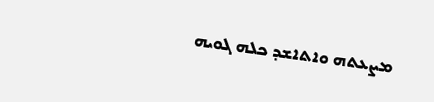ܡܨܥܬܗ ܘܐܬܐܫܕ ܟܠܗ ܓܘܝܗ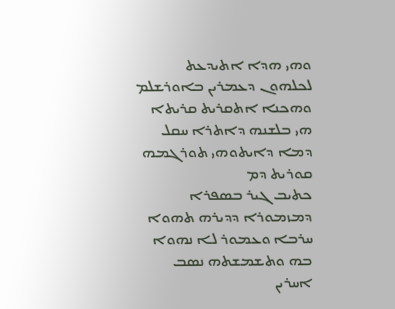ܘܗܝ ܗܕܐ ܐܬܝܕܥܬ ܠܟܠܗܘܢ ܕܥܡܪܝܢ ܒܐܘܪܫܠܡ ܘܗܟܢܐ ܐܬܩܪܝܬ ܩܪܝܬܐ ܗܝ ܒܠܫܢܗ ܕܐܬܪܐ ܚܩܠ ܕܡܐ ܕܐܝܬܘܗܝ ܬܘܪܓܡܗ ܩܘܪܝܬ ܕܡ
ܟܬܝܒ ܓܝܪ ܒܤܦܪܐ ܕܡܙܡܘܪܐ ܕܕܝܪܗ ܬܗܘܐ ܚܪܒܐ ܘܥܡܘܪ ܠܐ ܢܗܘܐ ܒܗ ܘܬܫܡܫܬܗ ܢܤܒ ܐܚܪܝܢ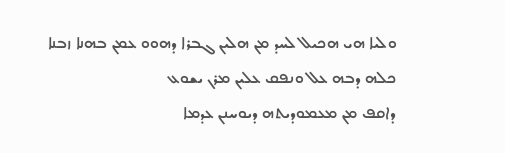ܘܠܝܐ ܗܝ ܗܟܝܠ ܠܚܕ ܡܢ ܗܠܝܢ ܓܒܪܐ ܕܗܘܘ ܥܡܢ ܒܗܢܐ ܙܒܢܐ ܟܠܗ ܕܒܗ ܥܠ ܘܢܦܩ ܥܠܝܢ ܡܪܢ ܝܫܘܥ
ܕܐܩܦ ܡܢ ܡܥܡܘܕܝܬܗ ܕܝܘܚܢܢ ܥܕܡܐ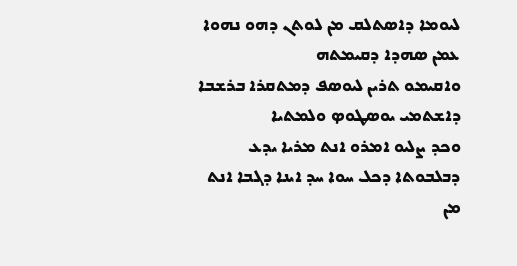ܠܝܘܡܐ ܕܐܤܬܠܩ ܡܢ ܠܘܬܢ ܕܗܘ ܢܗܘܐ ܥܡܢ ܤܗܕܐ ܕܩܝܡܬܗ
ܘܐܩܝܡܘ ܬܪܝܢ ܠܝܘܤܦ ܕܡܬܩܪܐ ܒܪܫܒܐ ܕܐܫܬܡܝ ܝܘܤܛܘܤ ܘܠܡܬܝܐ
ܘܟܕ ܨܠܝܘ ܐܡܪܘ ܐܢܬ ܡܪܝܐ ܝܕܥ ܕܒܠܒܘܬܐ ܕܟܠ ܚܘܐ ܚܕ ܐܝܢܐ ܕܓܒܐ ܐܢܬ ܡܢ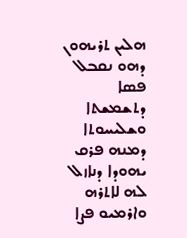ܗܠܝܢ ܬܪܝܗܘܢ
ܕܗܘ ܢܩܒܠ ܦܤܐ ܕܬܫܡܫܬܐ ܘܫܠܝܚܘܬܐ ܕܡܢܗ ܦܪܩ ܝܗܘܕܐ ܕܢܐܙܠ ܠܗ ܠܐܬܪܗ
ܘܐܪܡܝܘ ܦܨܐ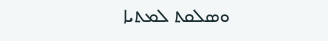ܘܤܠܩܬ ܠܡܬܝܐ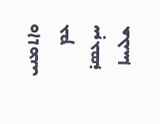ܘܐܬܡܢܝ ܥܡ ܚܕܥܤܪ ܫܠܝܚܐ